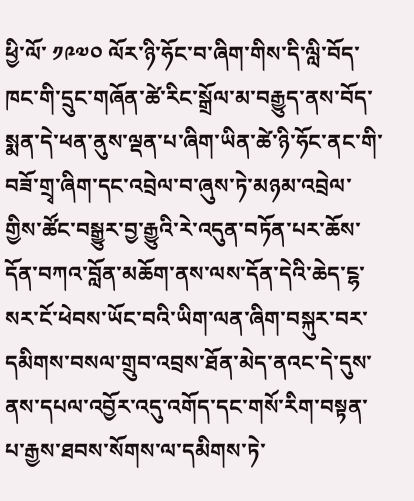ཕྱི་ལོ་ ༡༩༧༠ ལོར་ཉི་ཧོང་བ་ཞིག་གིས་དི་ལླི་བོད་ཁང་གི་དྲུང་གཞོན་ཚེ་རིང་སྒྲོལ་མ་བརྒྱུད་ནས་བོད་སྨན་དེ་ཕན་ནུས་ལྡན་པ་ཞིག་ཡིན་ཚེ་ཉི་ཧོང་ནང་གི་བཟོ་གྲྭ་ཞིག་དང་འབྲེལ་བ་ཞུས་ཏེ་མཉམ་འབྲེལ་གྱིས་ཚོང་བསྒྱུར་བྱ་རྒྱུའི་རེ་འདུན་བཏོན་པར་ཆོས་དོན་བཀའ་བློན་མཆོག་ནས་ལས་དོན་དེའི་ཆེད་ངྷ་སར་ངོ་ཕེབས་ཡོང་བའི་ཡིག་ལན་ཞིག་བསྐུར་བར་དམིགས་བསལ་གྲུབ་འབྲས་ཐོན་མེད་ནའང་དེ་དུས་ནས་དཔལ་འབྱོར་འདུ་འགོད་དང་གསོ་རིག་བསྟན་པ་རྒྱས་ཐབས་སོགས་ལ་དམིགས་ཏེ་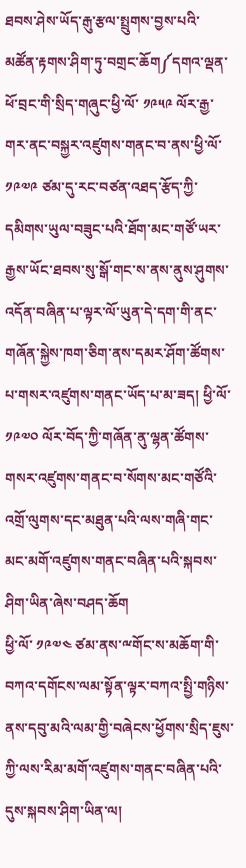ཐབས་ཤེས་ཡོད་རྒུ་རྩལ་སྤྲུགས་བྱས་པའི་མཚོན་རྟགས་ཤིག་ཏུ་བགྲང་ཆོག༼དགའ་ལྡན་ཕོ་བྲང་གི་སྲིད་གཞུང་ཕྱི་ལོ་ ༡༩༥༩ ལོར་རྒྱ་གར་ནང་བསྐྱར་འཛུགས་གནང་བ་ནས་ཕྱི་ལོ་ ༡༩༧༩ ཙམ་དུ་རང་བཙན་འཐད་རྩོད་ཀྱི་དམིགས་ཡུལ་བཟུང་པའི་ཐོག་མང་གཙོ་ཡར་རྒྱས་ཡོང་ཐབས་སུ་སྒོ་གང་ས་ནས་ནུས་ཤུགས་འདོན་བཞིན་པ་ལྟར་ལོ་ཡུན་དེ་དག་གི་ནང་གཞོན་སྐྱེས་ཁག་ཅིག་ནས་དམར་ཤོག་ཚོགས་པ་གསར་འཛུགས་གནང་ཡོད་པ་མ་ཟད། ཕྱི་ལོ་ ༡༩༧༠ ལོར་བོད་ཀྱི་གཞོན་ནུ་ལྷན་ཚོགས་གསར་འཛུགས་གནང་བ་སོགས་མང་གཙོའི་འགྲོ་ལུགས་དང་མཐུན་པའི་ལས་གཞི་གང་མང་མགོ་འཛུགས་གནང་བཞིན་པའི་སྐབས་ཤིག་ཡིན་ཞེས་བཤད་ཆོག
ཕྱི་ལོ་ ༡༩༧༤ ཙམ་ནས་ྋགོང་ས་མཆོག་གི་བཀའ་དགོངས་ལམ་སྟོན་ལྟར་བཀའ་སྤྱི་གཉིས་ནས་དབུ་མའི་ལམ་གྱི་བཞེངས་ཕྱོགས་སྲིད་ཇུས་ཀྱི་ལས་རིམ་མགོ་འཛུགས་གནང་བཞིན་པའི་དུས་སྐབས་ཤིག་ཡིན་ལ།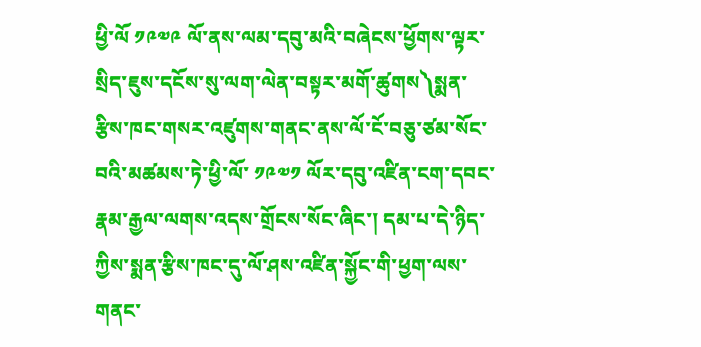ཕྱི་ལོ ༡༩༧༩ ལོ་ནས་ལམ་དབུ་མའི་བཞེངས་ཕྱོགས་ལྟར་སྲིད་ཇུས་དངོས་སུ་ལག་ལེན་བསྟར་མགོ་ཚུགས༽སྨན་རྩིས་ཁང་གསར་འཛུགས་གནང་ནས་ལོ་ངོ་བཅུ་ཙམ་སོང་བའི་མཚམས་ཏེ་ཕྱི་ལོ་ ༡༩༧༡ ལོར་དབུ་འཛིན་ངག་དབང་རྣམ་རྒྱལ་ལགས་འདས་གྲོངས་སོང་ཞིང་། དམ་པ་དེ་ཉིད་ཀྱིས་སྨན་རྩིས་ཁང་དུ་ལོ་ཤས་འཛིན་སྐྱོང་གི་ཕྱག་ལས་གནང་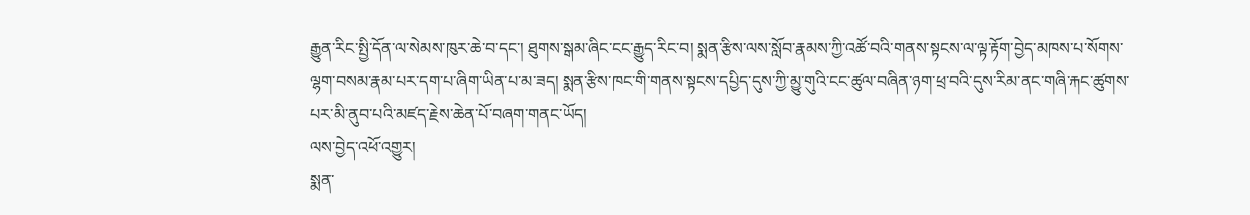རྒྱུན་རིང་སྤྱི་དོན་ལ་སེམས་ཁུར་ཆེ་བ་དང་། ཐུགས་སྒམ་ཞིང་ངང་རྒྱུད་རིང་བ། སྨན་རྩིས་ལས་སློབ་རྣམས་ཀྱི་འཚོ་བའི་གནས་སྟངས་ལ་ལྟ་རྟོག་བྱེད་མཁས་པ་སོགས་ལྷག་བསམ་རྣམ་པར་དག་པ་ཞིག་ཡིན་པ་མ་ཟད། སྨན་རྩིས་ཁང་གི་གནས་སྟངས་དཔྱིད་དུས་ཀྱི་མྱུ་གུའི་ངང་ཚུལ་བཞིན་ཉག་ཕྲ་བའི་དུས་རིམ་ནང་གཞི་རྐང་ཚུགས་པར་མི་ནུབ་པའི་མཛད་རྗེས་ཆེན་པོ་བཞག་གནང་ཡོད།
ལས་བྱེད་འཕོ་འགྱུར།
སྨན་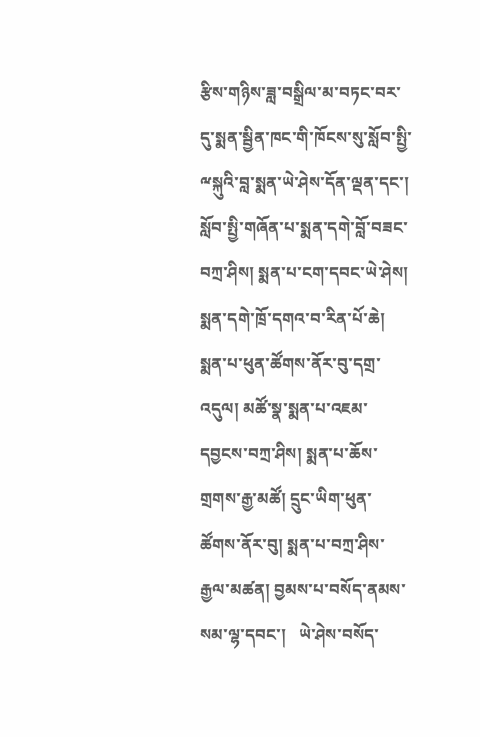རྩིས་གཉིས་ཟླ་བསྒྲིལ་མ་བཏང་བར་དུ་སྨན་སྦྱིན་ཁང་གི་ཁོངས་སུ་སློབ་སྤྱི་ྋསྐུའི་བླ་སྨན་ཡེ་ཤེས་དོན་ལྡན་དང་། སློབ་སྤྱི་གཞོན་པ་སྨན་དགེ་བློ་བཟང་བཀྲ་ཤིས། སྨན་པ་ངག་དབང་ཡེ་ཤེས། སྨན་དགེ་ཁྲོ་དགའ་བ་རིན་པོ་ཆེ། སྨན་པ་ཕུན་ཚོགས་ནོར་བུ་དགྲ་འདུལ། མཚོ་སྣ་སྨན་པ་འཇམ་དབྱངས་བཀྲ་ཤིས། སྨན་པ་ཆོས་གྲགས་རྒྱ་མཚོ། དྲུང་ཡིག་ཕུན་ཚོགས་ནོར་བུ། སྨན་པ་བཀྲ་ཤིས་རྒྱལ་མཚན། བྱམས་པ་བསོད་ནམས་སམ་ལྷ་དབང་།   ཡེ་ཤེས་བསོད་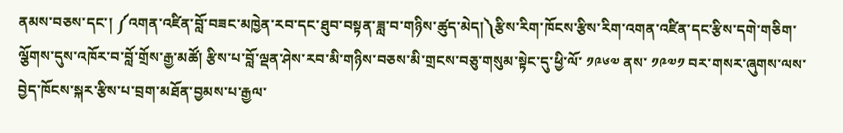ནམས་བཅས་དང་། ༼འགན་འཛིན་བློ་བཟང་མཁྱེན་རབ་དང་ཐུབ་བསྟན་ཟླ་བ་གཉིས་ཚུད་མེད།༽རྩིས་རིག་ཁོངས་རྩིས་རིག་འགན་འཛིན་དང་རྩིས་དགེ་གཅིག་ལྕོགས་དུས་འཁོར་བ་བློ་གྲོས་རྒྱ་མཚོ། རྩིས་པ་བློ་ལྡན་ཤེས་རབ་མི་གཉིས་བཅས་མི་གྲངས་བཅུ་གསུམ་སྟེང་དུ་ཕྱི་ལོ་ ༡༩༦༧ ནས་ ༡༩༧༡ བར་གསར་ཞུགས་ལས་བྱེད་ཁོངས་སྐར་རྩིས་པ་བྲག་མཐོན་བྱམས་པ་རྒྱལ་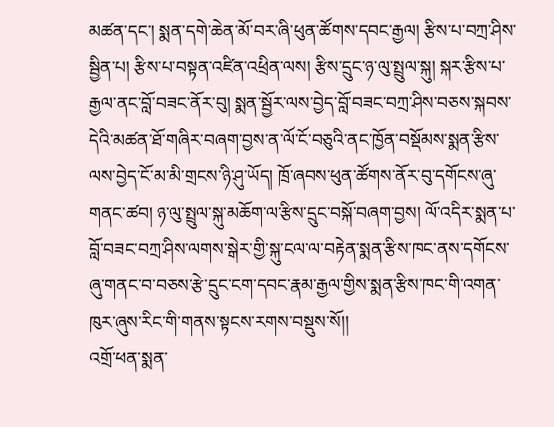མཚན་དང་། སྨན་དགེ་ཆེན་མོ་བར་ཞི་ཕུན་ཚོགས་དབང་རྒྱལ། རྩིས་པ་བཀྲ་ཤིས་སྦྱིན་པ། རྩིས་པ་བསྟན་འཛིན་འཕྲིན་ལས། རྩིས་དྲུང་ཉ་ལུ་སྤྲུལ་སྐུ། སྐར་རྩིས་པ་རྒྱལ་ནང་བློ་བཟང་ནོར་བུ། སྨན་སྦྱོར་ལས་བྱེད་བློ་བཟང་བཀྲ་ཤིས་བཅས་སྐབས་དེའི་མཚན་ཐོ་གཞིར་བཞག་བྱས་ན་ལོ་ངོ་བཅུའི་ནང་ཁྱོན་བསྡོམས་སྨན་རྩིས་ལས་བྱེད་ངོ་མ་མི་གྲངས་ཉི་ཤུ་ཡོད། ཁྲོ་ཞབས་ཕུན་ཚོགས་ནོར་བུ་དགོངས་ཞུ་གནང་ཚབ། ཉ་ལུ་སྤྲུལ་སྐུ་མཆོག་ལ་རྩིས་དྲུང་བསྐོ་བཞག་བྱས། ལོ་འདིར་སྨན་པ་བློ་བཟང་བཀྲ་ཤིས་ལགས་སྒེར་གྱི་སྐུ་ངལ་ལ་བརྟེན་སྨན་རྩིས་ཁང་ནས་དགོངས་ཞུ་གནང་བ་བཅས་རྩེ་དྲུང་ངག་དབང་རྣམ་རྒྱལ་གྱིས་སྨན་རྩིས་ཁང་གི་འགན་ཁུར་ཞུས་རིང་གི་གནས་སྟངས་རགས་བསྡུས་སོ།།
འགྲོ་ཕན་སྨན་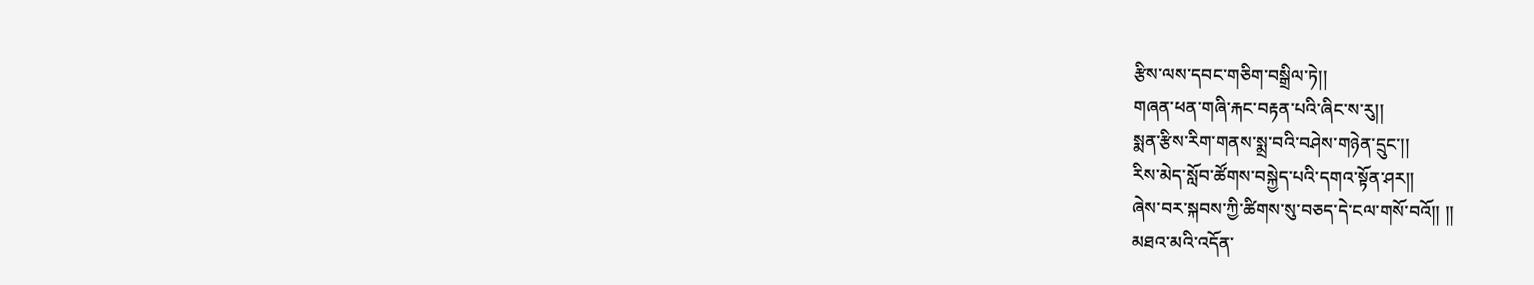རྩིས་ལས་དབང་གཅིག་བསྒྲིལ་ཏེ།།
གཞན་ཕན་གཞི་རྐང་བརྟན་པའི་ཞིང་ས་རུ།།
སྨན་རྩིས་རིག་གནས་སྨྲ་བའི་བཤེས་གཉེན་དྲུང་།།
རིས་མེད་སློབ་ཚོགས་བསྐྱེད་པའི་དགའ་སྟོན་ཤར།།
ཞེས་བར་སྐབས་ཀྱི་ཚིགས་སུ་བཅད་དེ་ངལ་གསོ་བའོ།། །།
མཐའ་མའི་འདོན་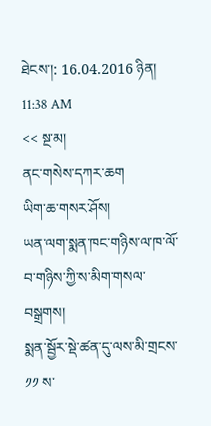ཐེངས་།: 16.04.2016 ཉིན། 11:38 AM
<< སྔ་མ།
ནང་གསེས་དཀར་ཆག
ཡིག་ཆ་གསར་ཤོས།
ཡན་ལག་སྨན་ཁང་གཉིས་ལ་ཁ་ལོ་བ་གཉིས་ཀྱི་ས་མིག་གསལ་བསྒྲགས།
སྨན་སྦྱོར་སྡེ་ཚན་དུ་ལས་མི་གྲངས་ ༡༡ ས་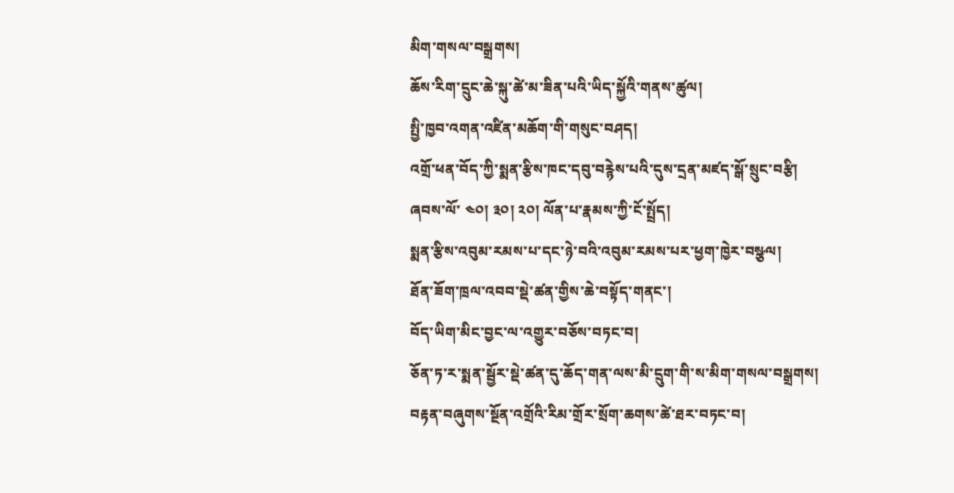མིག་གསལ་བསྒྲགས།
ཆོས་རིག་དྲུང་ཆེ་སྐུ་ཚེ་མ་ཟིན་པའི་ཡིད་སྐྱོའི་གནས་ཚུལ།
སྤྱི་ཁྱབ་འགན་འཛིན་མཆོག་གི་གསུང་བཤད།
འགྲོ་ཕན་བོད་ཀྱི་སྨན་རྩིས་ཁང་དབུ་བརྙེས་པའི་དུས་དྲན་མཛད་སྒོ་སྲུང་བརྩི།
ཞབས་ལོ་ ༤༠། ༣༠། ༢༠། ལོན་པ་རྣམས་ཀྱི་ངོ་སྤྲོད།
སྨན་རྩིས་འབུམ་རམས་པ་དང་ཉེ་བའི་འབུམ་རམས་པར་ཕྱག་ཁྱེར་བསྩལ།
ཐོན་ཟོག་ཁྲལ་འབབ་སྡེ་ཚན་གྱིས་ཆེ་བསྟོད་གནང་།
བོད་ཡིག་མིང་བྱང་ལ་འགྱུར་བཅོས་བཏང་བ།
ཅོན་ཏ་ར་སྨན་སྦྱོར་སྡེ་ཚན་དུ་ཆོད་གན་ལས་མི་དྲུག་གི་ས་མིག་གསལ་བསྒྲགས།
བརྟན་བཞུགས་སྔོན་འགྲོའི་རིམ་གྲོར་སྲོག་ཆགས་ཚེ་ཐར་བཏང་བ།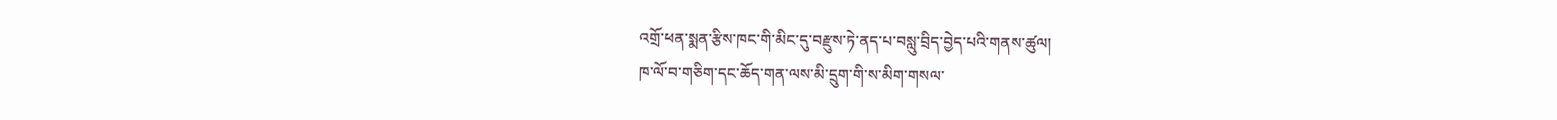འགྲོ་ཕན་སྨན་རྩིས་ཁང་གི་མིང་དུ་བརྫུས་ཏེ་ནད་པ་བསླུ་བྲིད་བྱེད་པའི་གནས་ཚུལ།
ཁ་ལོ་བ་གཅིག་དང་ཆོད་གན་ལས་མི་དྲུག་གི་ས་མིག་གསལ་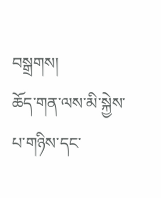བསྒྲགས།
ཆོད་གན་ལས་མི་སྐྱེས་པ་གཉིས་དང་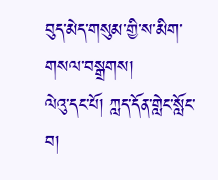བུད་མེད་གསུམ་གྱི་ས་མིག་གསལ་བསྒྲགས།
ལེའུ་དང་པོ། ཀླད་དོན་གླེང་སློང་བ།